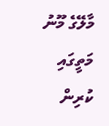މާލޭގެ މޫނު މަތީގައި ކުރިން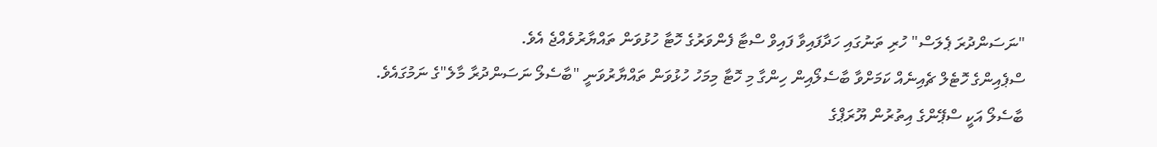"ނަސަންދުރަ ޕެލަސް" ހުރި ތަނުގައި ހަދާފައިވާ ފައިވް ސްޓާ ފެންވަރުގެ ހޮޓާ ހުޅުވަން ތައްޔާރުވެއްޖެ އެވެ.
ސްޕެއިންގެ ހޮޓެލް ޗެއިނެއް ކަމަށްވާ ބާސެލޯއިން ހިންގާ މި ހޮޓާ މިމަހު ހުޅުވަން ތައްޔާރުވަނީ "ބާސެލޯ ނަސަންދުރާ މާލެ"ގެ ނަމުގައެވެ.
ބާސެލޯ އަކީ ސްޕޭންގެ އިތުރުން ޔޫރަޕްގެ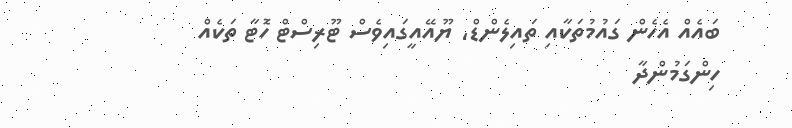ބައެއް އެހެން ގައުމުތަކާއި ތައިލެންޑް، ޔޫއޭއީގައިވެސް ޓޫރިސްޓް ހޮޓާ ތަކެއް ހިންގަމުންދާ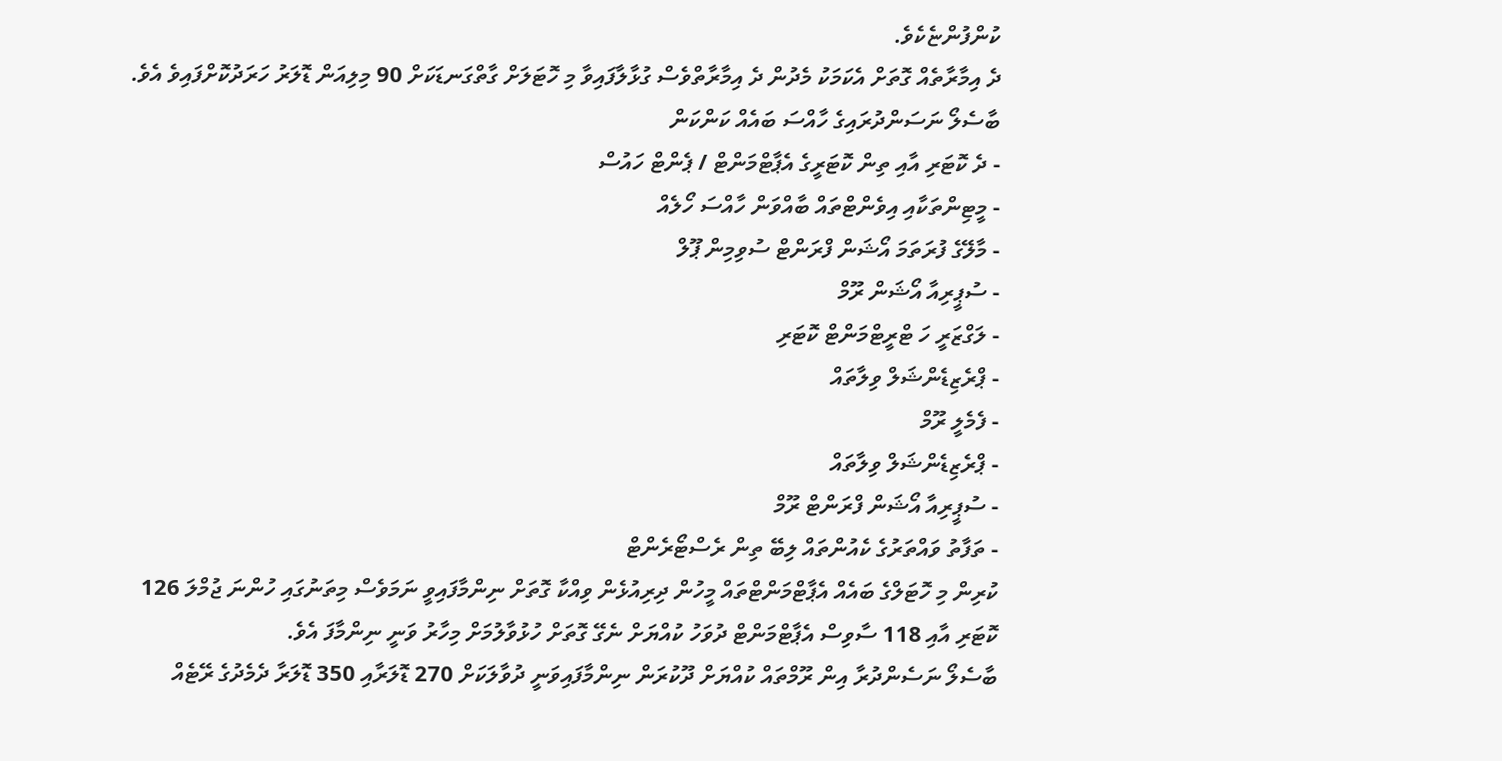ކުންފުންޏެކެވެ.
ދެ އިމާރާތެއް ގޮތަށް އެކަމަކު މެދުން ދެ އިމާރާތްވެސް ގުޅާލާފައިވާ މި ހޮޓަލަށް ގާތްގަނޑަކަށް 90 މިލިއަން ޑޮލަރު ހަރަދުކޮށްފައިވެ އެވެ.
ބާސެލޯ ނަސަންދުރައިގެ ހާއްސަ ބައެއް ކަންކަން
- ދެ ކޮޓަރި އާއި ތިން ކޮޓަރީގެ އެޕާޓްމަންޓް / ޕެންޓް ހައުސް
- މީޓިންތަކާއި އިވެންޓްތައް ބާއްވަން ހާއްސަ ހޯލެއް
- މާލޭގެ ފުރަތަމަ އޯޝަން ފްރަންޓް ސުވިމިން ޕޫލް
- ސުޕީރިއާ އޯޝަން ރޫމް
- ލަގްޒަރީ ހަ ޓްރީޓްމަންޓް ކޮޓަރި
- ޕްރެޒިޑެންޝަލް ވިލާތައް
- ފެމެލީ ރޫމް
- ޕްރެޒިޑެންޝަލް ވިލާތައް
- ސުޕީރިއާ އޯޝަން ފްރަންޓް ރޫމް
- ތަފާތު ވައްތަރުގެ ކެއުންތައް ލިބޭ ތިން ރެސްޓޯރެންޓް
ކުރިން މި ހޮޓަލްގެ ބައެއް އެޕާޓްމަންޓްތައް މީހުން ދިރިއުޅެން ވިއްކާ ގޮތަށް ނިންމާފައިވީ ނަމަވެސް މިތަނުގައި ހުންނަ ޖުމްލަ 126 ކޮޓަރި އާއި 118 ސާވިސް އެޕާޓްމަންޓް ދުވަހު ކުއްޔަށް ނެގޭ ގޮތަށް ހުޅުވާލުމަށް މިހާރު ވަނީ ނިންމާފަ އެވެ.
ބާސެލޯ ނަސެންދުރާ އިން ރޫމްތައް ކުއްޔަށް ދޫކުރަން ނިންމާފައިވަނީ ދުވާލަކަށް 270 ޑޮލަރާއި 350 ޑޮލަރާ ދެމެދުގެ ރޭޓެއް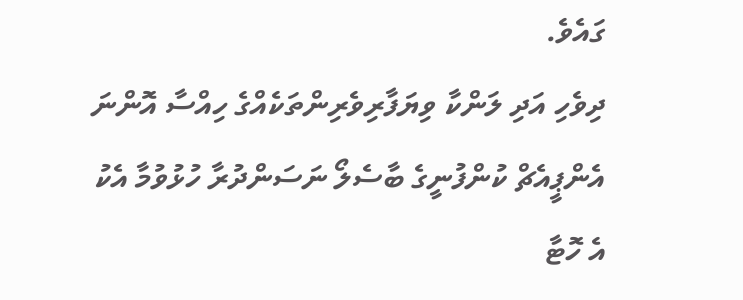ގައެވެ.
ދިވެހި އަދި ލަންކާ ވިޔަފާރިވެރިންތަކެއްގެ ހިއްސާ އޮންނަ އެންޕީއެޗް ކުންފުނީގެ ބާސެލޯ ނަސަންދުރާ ހުޅުވުމާ އެކު އެ ހޮޓާ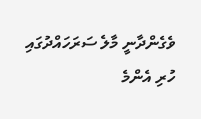ވެގެންދާނީ މާލެ ސަރަހައްދުގައި ހުރި އެންމެ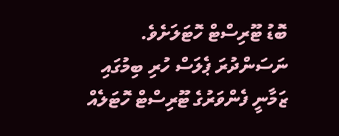ބޮޑު ޓޫރިސްޓް ހޮޓަލަށެވެ.
ނަސަންދުރަ ޕެލަސް ހުރި ބިމުގައި ޒަމާނީ ފެންވަރުގެ ޓޫރިސްޓް ހޮޓަލެއް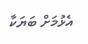އެޅުމަށް ބަޔަކާ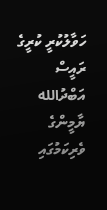ހަވާލުކުރީ ކުރީގެ ރައީސް އަބްދުالله ޔާމީންގެ ވެރިކަމުގައި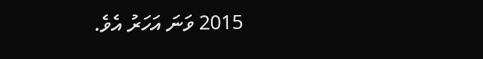2015 ވަނަ އަހަރު އެވެ.